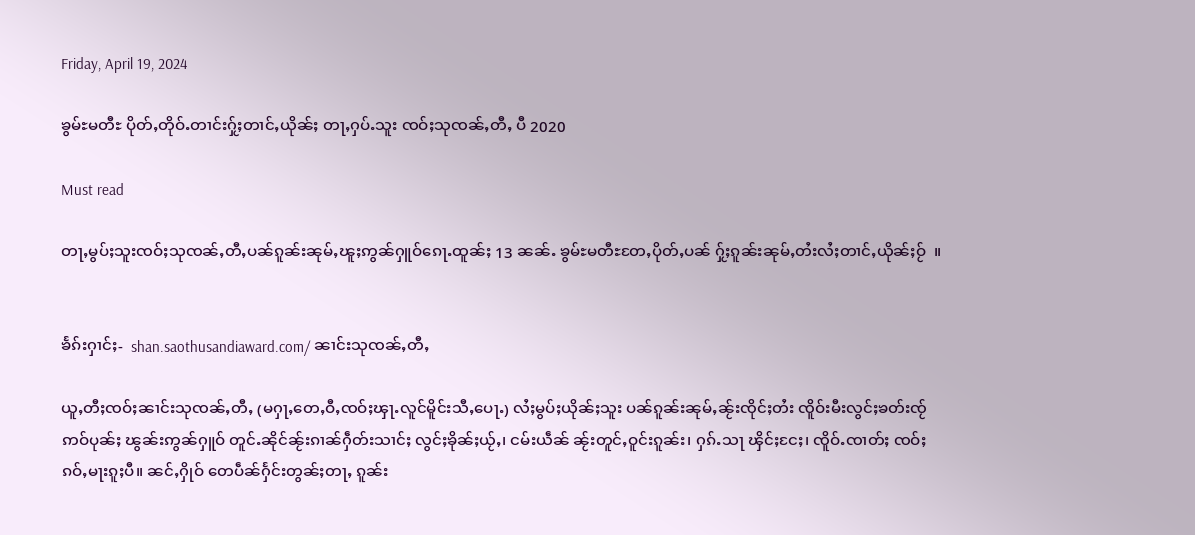Friday, April 19, 2024

ၶွမ်ႊမတီႊ ပိုတ်ႇတိုဝ်ႉတၢင်းႁႂ်ႈတၢင်ႇယိုၼ်ႈ တႃႇႁပ်ႉသူး ၸဝ်ႈသုၸၼ်ႇတီႇ ပီ 2020

Must read

တႃႇမွပ်ႈသူးၸဝ်ႈသုၸၼ်ႇတီႇပၼ်ၵူၼ်းၼုမ်ႇၽူႈဢွၼ်ႁူဝ်ၵေႃႉထူၼ်ႈ 13 ၼၼ်ႉ ၶွမ်ႊမတီႊတႄႇပိုတ်ႇပၼ် ႁႂ်ႈၵူၼ်းၼုမ်ႇတႆးလႆႈတၢင်ႇယိုၼ်ႈဝႂ်  ။


ၶႅၵ်းႁၢင်ႈ-  shan.saothusandiaward.com/ ၼၢင်းသုၸၼ်ႇတီႇ

ယူႇတီႈၸဝ်ႈၼၢင်းသုၸၼ်ႇတီႇ (မႁႃႇတေႇဝီႇၸဝ်ႈၾႃႉလူင်မိူင်းသီႇပေႃႉ) လႆႈမွပ်ႈယိုၼ်ႈသူး ပၼ်ၵူၼ်းၼုမ်ႇၼႂ်းၸိုင်ႈတႆး ၸိူဝ်းမီးလွင်ႈၶတ်းၸႂ် ဢဝ်ပုၼ်ႈ ၽွၼ်းဢွၼ်ႁူဝ် တူင်ႉၼိုင်ၼႂ်းၵၢၼ်ႁဵတ်းသၢင်ႈ လွင်ႈၶိုၼ်ႈယႂ်ႇ၊ ငမ်းယဵၼ် ၼႂ်းတူင်ႇဝူင်းၵူၼ်း၊ ႁၵ်ႉသႃ ၾိင်ႈငႄႈ၊ ၸိူဝ်ႉၸၢတ်ႈ ၸဝ်ႈၵဝ်ႇမႃးၵူႈပီ။ ၼင်ႇႁိုဝ် တေပဵၼ်ႁႅင်းတွၼ်ႈတႃႇ ၵူၼ်း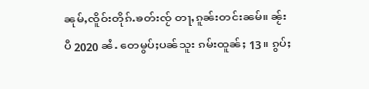ၼုမ်ႇၸိူဝ်းတိုၵ်ႉၶတ်းၸႂ် တႃႇၵူၼ်းတင်းၼမ်။ ၼႂ်းပီ 2020 ၼႆႉ တေမွပ်ႈပၼ်သူး ၵမ်းထူၼ်ႈ 13 ။ ၵွပ်ႈ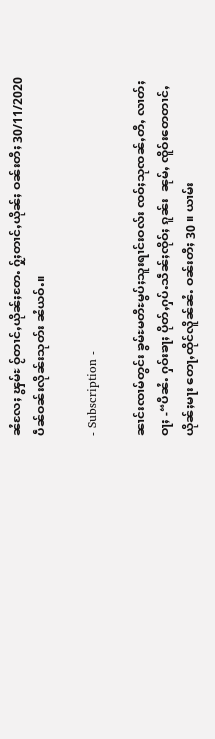ၼႆလႄႈ ၾွမ်ႊ ဝႂ်တၢင်ႇယိုၼ်ႈတႄႉ ႁႂ်ႈတၢင်ႇယိုၼ်ႈ ဝၼ်းတီႈ 30/11/2020  ပဵၼ်ဝၼ်းလိုၼ်းသုတ်း ၼႆယဝ်ႉ။

- Subscription -

ၼၢင်းၸၢမ်တွင်း ၶွမ်ႊမတီႊမွပ်ႈသူးရၢင်းဝလ်း ၸဝ်ႈသုၸၼ်ႇတီႇ လၢတ်ႈဝႃႈ -“ပီၼႆႉ ႁဝ်းၶႃႈ ပိုတ်ႇႁပ်ႉသဵၼ်ႈၸိုဝ်ႈ ၵူၼ်း  ၼုမ်ႇ ၸိူဝ်းတေတၢင်ႇယိုၼ်ႈမႃး တေႃႇထိုင်လိူၼ်ၼႆႉ ဝၼ်းတီႈ 30 ။ ယၢမ်း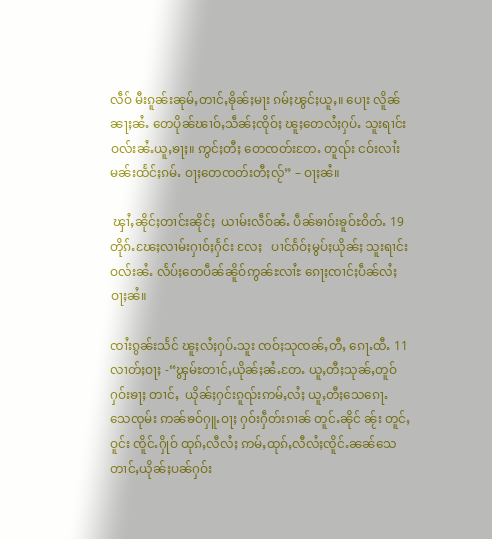လဵဝ် မီးၵူၼ်းၼုမ်ႇတၢင်ႇၶိုၼ်ႈမႃး ၵမ်ႈၽွင်ႈယူႇ။ ပေႃး လိူၼ်ၼႃႈၼႆႉ တေပိုၼ်ၽၢဝ်ႇသဵၼ်ႈၸိုဝ်ႈ ၽူႈတေလႆႈႁပ်ႉ သူးရၢင်းဝလ်းၼႆႉယူႇၶႃႈ။ ဢွင်ႈတီႈ တေၸတ်းတႄႉ တူၺ်း ငဝ်းလၢႆးမၼ်းထႅင်ႈၵမ်ႉ ဝႃႈတေၸတ်းတီႈလႂ်” – ဝႃႈၼႆ။

 ၾၢႆႇၼိုင်ႈတၢင်းၼိုင်ႈ  ယၢမ်းလဵဝ်ၼႆႉ ပဵၼ်ၶၢဝ်းၶူဝ်ႊဝိတ်ႉ 19 တိုၵ်ႉၽႄႈလၢမ်းႁၢဝ်ႈႁႅင်း လႄႈ   ပၢင်ၵႅဝ်ႈမွပ်ႈယိုၼ်ႈ သူးရၢင်းဝလ်းၼႆႉ လႅပ်ႈတေပဵၼ်ၼိူဝ်ဢွၼ်ႊလၢႆႊ ၵေႃႈၸၢင်ႈပဵၼ်လႆႈ ဝႃႈၼႆ။

ၸၢႆးၵွၼ်းသႅင် ၽူႈလႆႈႁပ်ႉသူး ၸဝ်ႈသုၸၼ်ႇတီႇ ၵေႃႉထီႉ 11 လၢတ်ႈဝႃႈ -“ၾွမ်ႊတၢင်ႇယိုၼ်ႈၼႆႉတႄႉ ယူႇတီႈသုၼ်ႇတူဝ် ႁဝ်းၶႃႈ တၢင်ႇ  ယိုၼ်ႈႁင်းၵူၺ်းဢမ်ႇလႆႈ ယူႇတီႈသေၵေႃႉ သေၸုမ်း ဢၼ်ၶဝ်ႁူႉဝႃႈ ႁဝ်းႁဵတ်းၵၢၼ် တူင်ႉၼိုင် ၼႂ်း တူင်ႇဝူင်း ၸိူင်ႉႁိုဝ် ထုၵ်ႇလီလႆႈ ဢမ်ႇထုၵ်ႇလီလႆႈၸိူင်ႉၼၼ်သေ တၢင်ႇယိုၼ်ႈပၼ်ႁဝ်း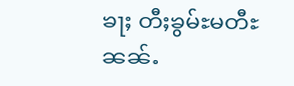ၶႃႈ တီႈၶွမ်ႊမတီႊၼၼ်ႉ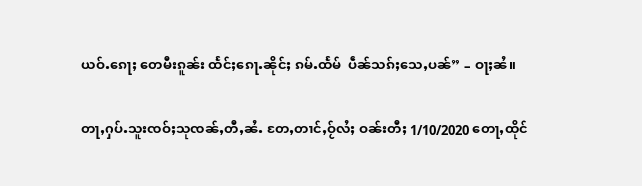ယဝ်ႉၵေႃႈ တေမီးၵူၼ်း ထႅင်ႈၵေႃႉၼိုင်ႈ ၵမ်ႉထႅမ်  ပဵၼ်သၵ်ႈသေႇပၼ်” – ဝႃႈၼႆ။

တႃႇႁပ်ႉသူးၸဝ်ႈသုၸၼ်ႇတီႇၼႆႉ တႄႇတၢင်ႇဝႂ်လႆႈ ဝၼ်းတီႈ 1/10/2020 တေႃႇထိုင်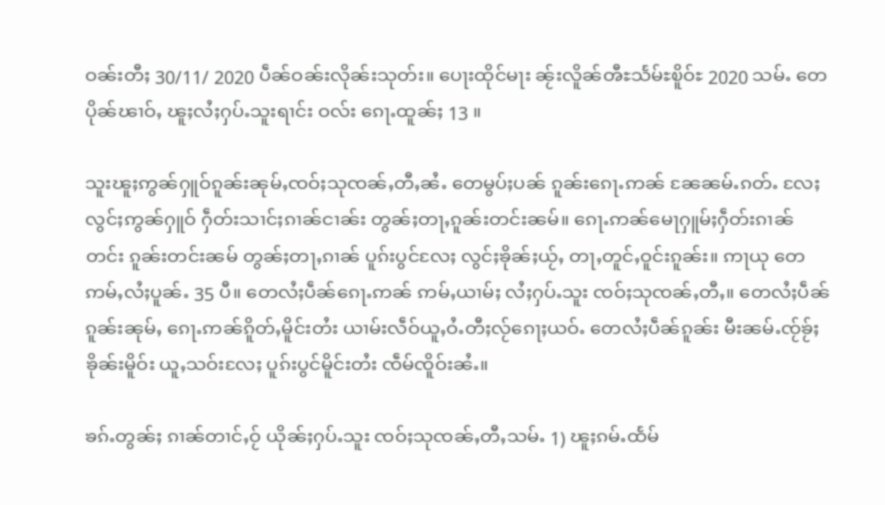ဝၼ်းတီႈ 30/11/ 2020 ပဵၼ်ဝၼ်းလိုၼ်းသုတ်း။ ပေႃးထိုင်မႃး ၼႂ်းလိူၼ်ၻီႊသႅမ်ႊၿိူဝ်ႊ 2020 သမ်ႉ တေပိုၼ်ၽၢဝ်ႇ ၽူႈလႆႈႁပ်ႉသူးရၢင်း ဝလ်း ၵေႃႉထူၼ်ႈ 13 ။

သူးၽူႈဢွၼ်ႁူဝ်ၵူၼ်းၼုမ်ႇၸဝ်ႈသုၸၼ်ႇတီႇၼႆႉ တေမွပ်ႈပၼ် ၵူၼ်းၵေႃႉဢၼ် ၼႄၼမ်ႉၵတ်ႉ လႄႈ လွင်ႈဢွၼ်ႁူဝ် ႁဵတ်းသၢင်ႈၵၢၼ်ငၢၼ်း တွၼ်ႈတႃႇၵူၼ်းတင်းၼမ်။ ၵေႃႉဢၼ်မေႃႁူမ်ႈႁဵတ်းၵၢၼ်တင်း ၵူၼ်းတင်းၼမ် တွၼ်ႈတႃႇၵၢၼ် ပူၵ်းပွင်လႄႈ လွင်ႈၶိုၼ်ႈယႂ်ႇ တႃႇတူင်ႇဝူင်းၵူၼ်း။ ဢႃယု တေဢမ်ႇလႆႈပူၼ်ႉ 35 ပီ။ တေလႆႈပဵၼ်ၵေႃႉဢၼ် ဢမ်ႇယၢမ်ႈ လႆႈႁပ်ႉသူး ၸဝ်ႈသုၸၼ်ႇတီႇ။ တေလႆႈပဵၼ်ၵူၼ်းၼုမ်ႇ ၵေႃႉဢၼ်ၵိူတ်ႇမိူင်းတႆး ယၢမ်းလဵဝ်ယူႇဝႆႉတီႈလႂ်ၵေႃႈယဝ်ႉ တေလႆႈပဵၼ်ၵူၼ်း မီးၼမ်ႉၸႂ်ၶႂ်ႈၶိုၼ်းမိူဝ်း ယူႇသဝ်းလႄႈ ပူၵ်းပွင်မိူင်းတႆး ၸဵမ်ၸိူဝ်းၼႆႉ။

ၶၵ်ႉတွၼ်ႈ ၵၢၼ်တၢင်ႇဝႂ် ယိုၼ်ႈႁပ်ႉသူး ၸဝ်ႈသုၸၼ်ႇတီႇသမ်ႉ 1) ၽူႈၵမ်ႉထႅမ်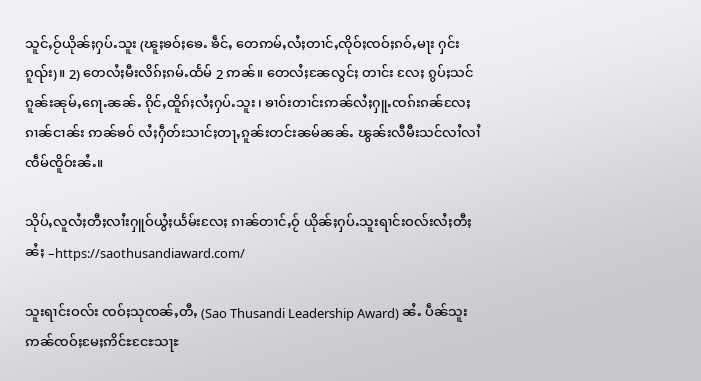သူင်ႇဝႂ်ယိုၼ်ႈႁပ်ႉသူး (ၽူႈၶဝ်ႈၶေႉ ၶဵင်ႇ တေဢမ်ႇလႆႈတၢင်ႇၸိုဝ်ႈၸဝ်ႈၵဝ်ႇမႃး ႁင်းၵူၺ်း)။ 2) တေလႆႈမီးလိၵ်ႈၵမ်ႉထႅမ် 2 ဢၼ်။ တေလႆႈၼႄလွင်ႈ တၢင်း လႄႈ ၵွပ်ႈသင်ၵူၼ်းၼုမ်ႇၵေႃႉၼၼ်ႉ ၵိုင်ႇထိူၵ်ႈလႆႈႁပ်ႉသူး၊ ၶၢဝ်းတၢင်းဢၼ်လႆႈႁူႉၸၵ်းၵၼ်လႄႈ ၵၢၼ်ငၢၼ်း ဢၼ်ၶဝ် လႆႈႁဵတ်းသၢင်ႈတႃႇၵူၼ်းတင်းၼမ်ၼၼ်ႉ ၽွၼ်းလီမီးသင်လၢႆလၢႆ ၸဵမ်ၸိူဝ်းၼႆႉ။

သိုပ်ႇလူလႆႈတီႈလၢႆးႁူဝ်ယွႆႈယႅမ်းလႄႈ ၵၢၼ်တၢင်ႇဝႂ် ယိုၼ်ႈႁပ်ႉသူးရၢင်းဝလ်းလႆႈတီႈၼႆႈ –https://saothusandiaward.com/

သူးရၢင်းဝလ်း ၸဝ်ႈသုၸၼ်ႇတီႇ (Sao Thusandi Leadership Award) ၼႆႉ ပဵၼ်သူးဢၼ်ၸဝ်ႈမႄႈဢိင်ႊငႄႊသႃႊ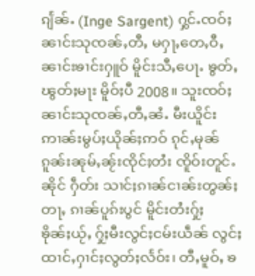ၵျႅၼ်ႉ (Inge Sargent) ႁွင်ႉၸဝ်ႈၼၢင်းသုၸၼ်ႇတီႇ မႁႃႇတေႇဝီႇၼၢင်းၶၢင်းႁူဝ် မိူင်းသီႇပေႃႉ ၶွတ်ႇၽွတ်ႈမႃး မိူဝ်ႈပီ 2008။ သူးၸဝ်ႈၼၢင်းသုၸၼ်ႇတီႇၼႆႉ မီးယိူင်းဢၢၼ်းမွပ်ႈယိုၼ်ႈဢဝ် ၵုင်ႇမုၼ်ၵူၼ်းၼုမ်ႇၼႂ်းၸိုင်ႈတႆး ၸိူဝ်းတူင်ႉၼိုင် ႁဵတ်း သၢင်ႈၵၢၼ်ငၢၼ်းတွၼ်ႈတႃႇ ၵၢၼ်ပူၵ်းပွင် မိူင်းတႆးႁႂ်ႈၶိုၼ်ႈယႂ်ႇ ႁႂ်ႈမီးလွင်ႈငမ်းယဵၼ် လွင်ႈထၢင်ႇႁၢင်ႈလွတ်ႈလႅဝ်း၊ တီႇမူဝ်ႇ ၶ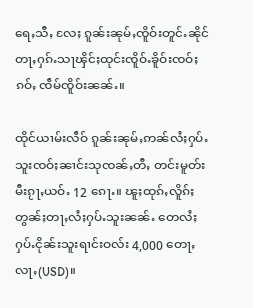ရေႇသီႇ လႄႈ ၵူၼ်းၼုမ်ႇၸိူဝ်းတူင်ႉၼိုင်တႃႇႁၵ်ႉသႃၾိင်ႈထုင်းၸိူဝ်ႉၶိူဝ်းၸဝ်ႈၵဝ်ႇ ၸဵမ်ၸိူဝ်းၼၼ်ႉ။

ထိုင်ယၢမ်းလဵဝ် ၵူၼ်းၼုမ်ႇဢၼ်လႆႈႁပ်ႉသူးၸဝ်ႈၼၢင်းသုၸၼ်ႇတီႇ တင်းမူတ်းမီးၵႂႃႇယဝ်ႉ 12 ၵေႃႉ။ ၽူႈထုၵ်ႇလိူၵ်ႈ တွၼ်ႈတႃႇလႆႈႁပ်ႉသူးၼၼ်ႉ တေလႆႈႁပ်ႉငိုၼ်းသူးရၢင်းဝလ်း 4,000 တေႃႇလႃႇ(USD)။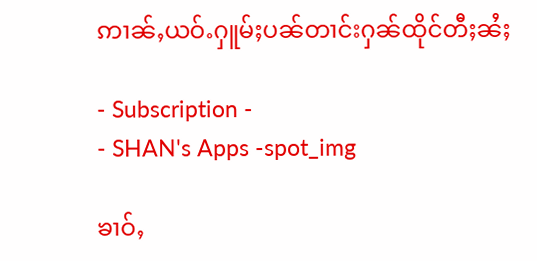ဢၢၼ်ႇယဝ်ႉႁူမ်ႈပၼ်တၢင်းႁၼ်ထိုင်တီႈၼႆႈ

- Subscription -
- SHAN's Apps -spot_img

ၶၢဝ်ႇ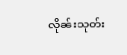လိုၼ်းသုတ်း